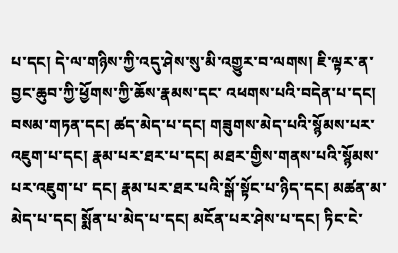པ་དང། དེ་ལ་གཉིས་ཀྱི་འདུ་ཤེས་སུ་མི་འགྱུར་བ་ལགས། ཇི་ལྟར་ན་བྱང་ཆུབ་ཀྱི་ཕྱོགས་ཀྱི་ཆོས་རྣམས་དང་ འཕགས་པའི་བདེན་པ་དང། བསམ་གཏན་དང། ཚད་མེད་པ་དང། གཟུགས་མེད་པའི་སྙོམས་པར་འཇུག་པ་དང། རྣམ་པར་ཐར་པ་དང། མཐར་གྱིས་གནས་པའི་སྙོམས་པར་འཇུག་པ་ དང། རྣམ་པར་ཐར་པའི་སྒོ་སྟོང་པ་ཉིད་དང། མཚན་མ་མེད་པ་དང། སྨོན་པ་མེད་པ་དང། མངོན་པར་ཤེས་པ་དང། ཏིང་ངེ་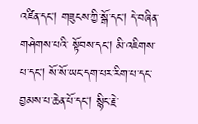འཛིན་དང། གཟུངས་ཀྱི་སྒོ་དང། དེ་བཞིན་གཤེགས་པའི་ སྟོབས་དང། མི་འཇིགས་པ་དང། སོ་སོ་ཡང་དག་པར་རིག་པ་དང་བྱམས་པ་ཆེན་པོ་དང། སྙིང་རྗེ་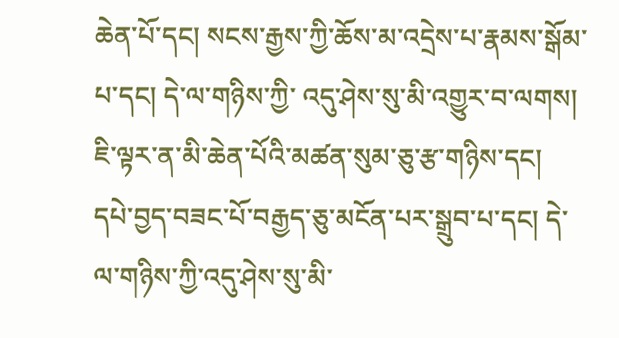ཆེན་པོ་དང། སངས་རྒྱས་ཀྱི་ཆོས་མ་འདྲེས་པ་རྣམས་སྒོམ་པ་དང། དེ་ལ་གཉིས་ཀྱི་ འདུ་ཤེས་སུ་མི་འགྱུར་བ་ལགས། ཇི་ལྟར་ན་མི་ཆེན་པོའི་མཚན་སུམ་ཅུ་རྩ་གཉིས་དང། དཔེ་བྱད་བཟང་པོ་བརྒྱད་ཅུ་མངོན་པར་སྒྲུབ་པ་དང། དེ་ལ་གཉིས་ཀྱི་འདུ་ཤེས་སུ་མི་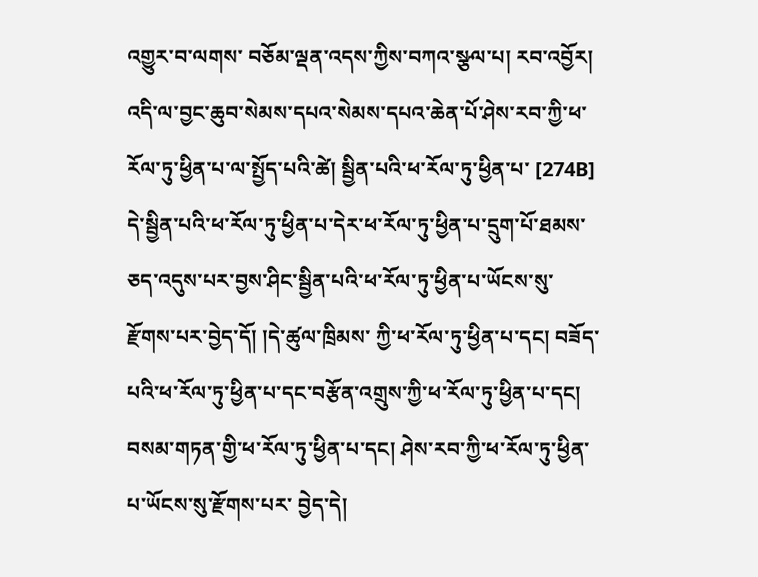འགྱུར་བ་ལགས་ བཅོམ་ལྡན་འདས་ཀྱིས་བཀའ་སྩལ་པ། རབ་འབྱོར། འདི་ལ་བྱང་ཆུབ་སེམས་དཔའ་སེམས་དཔའ་ཆེན་པོ་ཤེས་རབ་ཀྱི་ཕ་རོལ་ཏུ་ཕྱིན་པ་ལ་སྤྱོད་པའི་ཚེ། སྦྱིན་པའི་ཕ་རོལ་ཏུ་ཕྱིན་པ་ [274B] དེ་སྦྱིན་པའི་ཕ་རོལ་ཏུ་ཕྱིན་པ་དེར་ཕ་རོལ་ཏུ་ཕྱིན་པ་དྲུག་པོ་ཐམས་ཅད་འདུས་པར་བྱས་ཤིང་སྦྱིན་པའི་ཕ་རོལ་ཏུ་ཕྱིན་པ་ཡོངས་སུ་རྫོགས་པར་བྱེད་དོ། །དེ་ཚུལ་ཁྲིམས་ ཀྱི་ཕ་རོལ་ཏུ་ཕྱིན་པ་དང། བཟོད་པའི་ཕ་རོལ་ཏུ་ཕྱིན་པ་དང་བརྩོན་འགྲུས་ཀྱི་ཕ་རོལ་ཏུ་ཕྱིན་པ་དང། བསམ་གཏན་གྱི་ཕ་རོལ་ཏུ་ཕྱིན་པ་དང། ཤེས་རབ་ཀྱི་ཕ་རོལ་ཏུ་ཕྱིན་པ་ཡོངས་སུ་རྫོགས་པར་ བྱེད་དེ།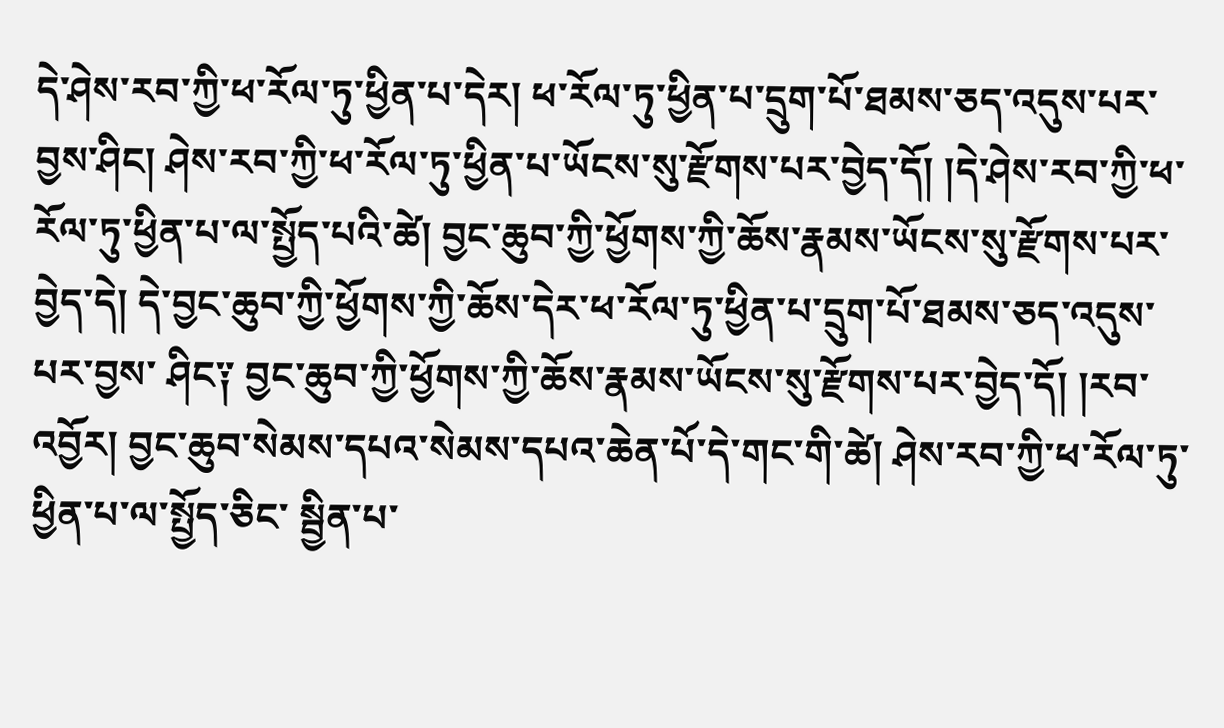དེ་ཤེས་རབ་ཀྱི་ཕ་རོལ་ཏུ་ཕྱིན་པ་དེར། ཕ་རོལ་ཏུ་ཕྱིན་པ་དྲུག་པོ་ཐམས་ཅད་འདུས་པར་བྱས་ཤིང། ཤེས་རབ་ཀྱི་ཕ་རོལ་ཏུ་ཕྱིན་པ་ཡོངས་སུ་རྫོགས་པར་བྱེད་དོ། །དེ་ཤེས་རབ་ཀྱི་ཕ་ རོལ་ཏུ་ཕྱིན་པ་ལ་སྤྱོད་པའི་ཚེ། བྱང་ཆུབ་ཀྱི་ཕྱོགས་ཀྱི་ཆོས་རྣམས་ཡོངས་སུ་རྫོགས་པར་བྱེད་དེ། དེ་བྱང་ཆུབ་ཀྱི་ཕྱོགས་ཀྱི་ཆོས་དེར་ཕ་རོལ་ཏུ་ཕྱིན་པ་དྲུག་པོ་ཐམས་ཅད་འདུས་པར་བྱས་ ཤིང༑ བྱང་ཆུབ་ཀྱི་ཕྱོགས་ཀྱི་ཆོས་རྣམས་ཡོངས་སུ་རྫོགས་པར་བྱེད་དོ། །རབ་འབྱོར། བྱང་ཆུབ་སེམས་དཔའ་སེམས་དཔའ་ཆེན་པོ་དེ་གང་གི་ཚེ། ཤེས་རབ་ཀྱི་ཕ་རོལ་ཏུ་ཕྱིན་པ་ལ་སྤྱོད་ཅིང་ སྦྱིན་པ་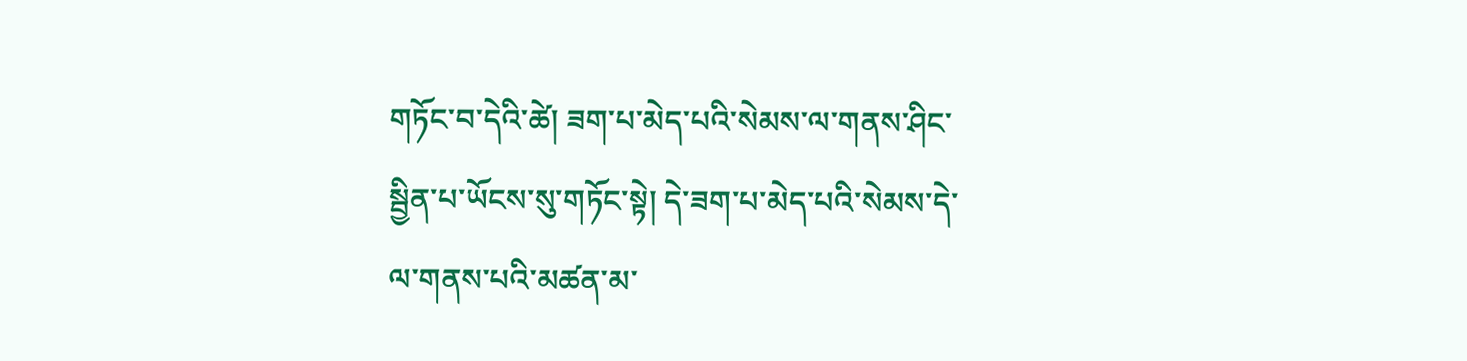གཏོང་བ་དེའི་ཚེ། ཟག་པ་མེད་པའི་སེམས་ལ་གནས་ཤིང་སྦྱིན་པ་ཡོངས་སུ་གཏོང་སྟེ། དེ་ཟག་པ་མེད་པའི་སེམས་དེ་ལ་གནས་པའི་མཚན་མ་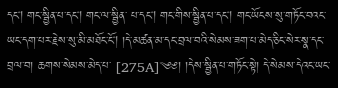དང། གང་སྦྱིན་པ་དང། གང་ལ་སྦྱིན་ པ་དང། གང་གིས་སྦྱིན་པ་དང། གང་ཡོངས་སུ་གཏོང་བའང་ཡང་དག་པར་རྗེས་སུ་མི་མཐོང་ངོ། །དེ་མཚན་མ་དང་བྲལ་བའི་སེམས་ཟག་པ་མེད་ཅིང་སེར་སྣ་དང་བྲལ་བ། ཆགས་སེམས་མེད་པ་ [275A]༄༅། །དེས་སྦྱིན་པ་གཏོང་སྟེ། དེ་སེམས་དེའང་ཡང་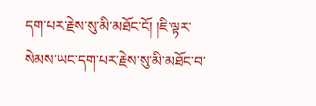དག་པར་རྗེས་སུ་མི་མཐོང་ངོ། །ཇི་ལྟར་སེམས་ཡང་དག་པར་རྗེས་སུ་མི་མཐོང་བ་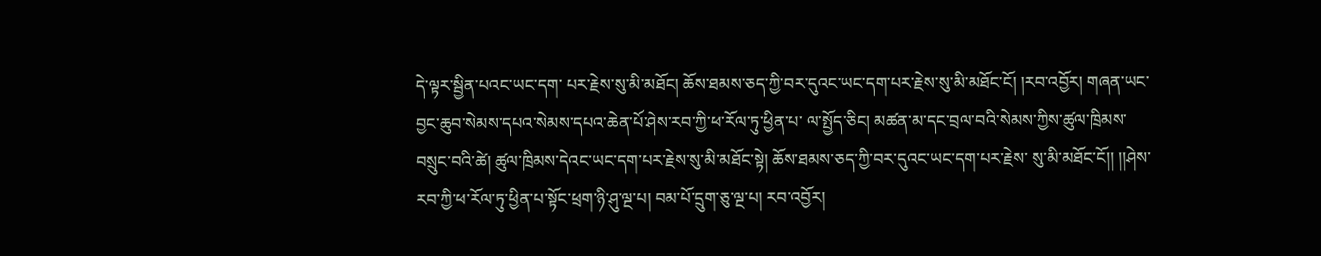དེ་ལྟར་སྦྱིན་པའང་ཡང་དག་ པར་རྗེས་སུ་མི་མཐོང། ཆོས་ཐམས་ཅད་ཀྱི་བར་དུའང་ཡང་དག་པར་རྗེས་སུ་མི་མཐོང་ངོ། །རབ་འབྱོར། གཞན་ཡང་བྱང་ཆུབ་སེམས་དཔའ་སེམས་དཔའ་ཆེན་པོ་ཤེས་རབ་ཀྱི་ཕ་རོལ་ཏུ་ཕྱིན་པ་ ལ་སྤྱོད་ཅིང། མཚན་མ་དང་བྲལ་བའི་སེམས་ཀྱིས་ཚུལ་ཁྲིམས་བསྲུང་བའི་ཚེ། ཚུལ་ཁྲིམས་དེའང་ཡང་དག་པར་རྗེས་སུ་མི་མཐོང་སྟེ། ཆོས་ཐམས་ཅད་ཀྱི་བར་དུའང་ཡང་དག་པར་རྗེས་ སུ་མི་མཐོང་ངོ།། །།ཤེས་རབ་ཀྱི་ཕ་རོལ་ཏུ་ཕྱིན་པ་སྟོང་ཕྲག་ཉི་ཤུ་ལྔ་པ། བམ་པོ་དྲུག་ཅུ་ལྔ་པ། རབ་འབྱོར།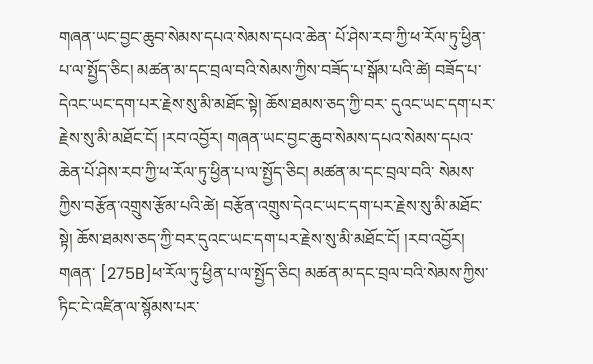གཞན་ཡང་བྱང་ཆུབ་སེམས་དཔའ་སེམས་དཔའ་ཆེན་ པོ་ཤེས་རབ་ཀྱི་ཕ་རོལ་ཏུ་ཕྱིན་པ་ལ་སྤྱོད་ཅིང། མཚན་མ་དང་བྲལ་བའི་སེམས་ཀྱིས་བཟོད་པ་སྒོམ་པའི་ཚེ། བཟོད་པ་དེའང་ཡང་དག་པར་རྗེས་སུ་མི་མཐོང་སྟེ། ཆོས་ཐམས་ཅད་ཀྱི་བར་ དུའང་ཡང་དག་པར་རྗེས་སུ་མི་མཐོང་ངོ། །རབ་འབྱོར། གཞན་ཡང་བྱང་ཆུབ་སེམས་དཔའ་སེམས་དཔའ་ཆེན་པོ་ཤེས་རབ་ཀྱི་ཕ་རོལ་ཏུ་ཕྱིན་པ་ལ་སྤྱོད་ཅིང། མཚན་མ་དང་བྲལ་བའི་ སེམས་ཀྱིས་བརྩོན་འགྲུས་རྩོམ་པའི་ཚེ། བརྩོན་འགྲུས་དེའང་ཡང་དག་པར་རྗེས་སུ་མི་མཐོང་སྟེ། ཆོས་ཐམས་ཅད་ཀྱི་བར་དུའང་ཡང་དག་པར་རྗེས་སུ་མི་མཐོང་ངོ། །རབ་འབྱོར། གཞན་ [275B]ཕ་རོལ་ཏུ་ཕྱིན་པ་ལ་སྤྱོད་ཅིང། མཚན་མ་དང་བྲལ་བའི་སེམས་ཀྱིས་ཏིང་ངེ་འཛིན་ལ་སྙོམས་པར་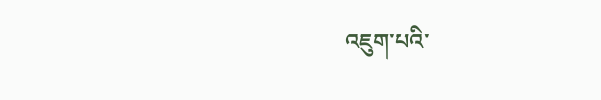འཇུག་པའི་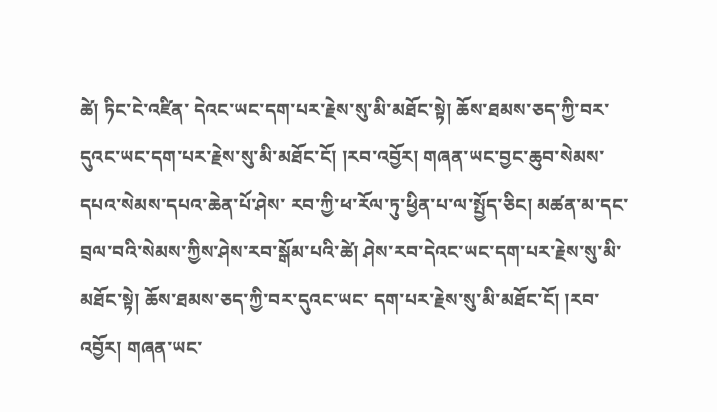ཚེ། ཏིང་ངེ་འཛིན་ དེའང་ཡང་དག་པར་རྗེས་སུ་མི་མཐོང་སྟེ། ཆོས་ཐམས་ཅད་ཀྱི་བར་དུའང་ཡང་དག་པར་རྗེས་སུ་མི་མཐོང་ངོ། །རབ་འབྱོར། གཞན་ཡང་བྱང་ཆུབ་སེམས་དཔའ་སེམས་དཔའ་ཆེན་པོ་ཤེས་ རབ་ཀྱི་ཕ་རོལ་ཏུ་ཕྱིན་པ་ལ་སྤྱོད་ཅིང། མཚན་མ་དང་བྲལ་བའི་སེམས་ཀྱིས་ཤེས་རབ་སྒོམ་པའི་ཚེ། ཤེས་རབ་དེའང་ཡང་དག་པར་རྗེས་སུ་མི་མཐོང་སྟེ། ཆོས་ཐམས་ཅད་ཀྱི་བར་དུའང་ཡང་ དག་པར་རྗེས་སུ་མི་མཐོང་ངོ། །རབ་འབྱོར། གཞན་ཡང་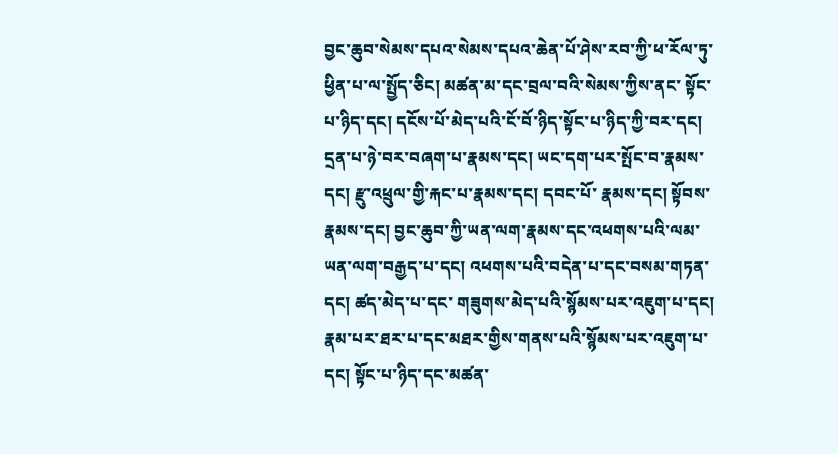བྱང་ཆུབ་སེམས་དཔའ་སེམས་དཔའ་ཆེན་པོ་ཤེས་རབ་ཀྱི་ཕ་རོལ་ཏུ་ཕྱིན་པ་ལ་སྤྱོད་ཅིང། མཚན་མ་དང་བྲལ་བའི་སེམས་ཀྱིས་ནང་ སྟོང་པ་ཉིད་དང། དངོས་པོ་མེད་པའི་ངོ་བོ་ཉིད་སྟོང་པ་ཉིད་ཀྱི་བར་དང། དྲན་པ་ཉེ་བར་བཞག་པ་རྣམས་དང། ཡང་དག་པར་སྤོང་བ་རྣམས་དང། རྫུ་འཕྲུལ་གྱི་རྐང་པ་རྣམས་དང། དབང་པོ་ རྣམས་དང། སྟོབས་རྣམས་དང། བྱང་ཆུབ་ཀྱི་ཡན་ལག་རྣམས་དང་འཕགས་པའི་ལམ་ཡན་ལག་བརྒྱད་པ་དང། འཕགས་པའི་བདེན་པ་དང་བསམ་གཏན་དང། ཚད་མེད་པ་དང་ གཟུགས་མེད་པའི་སྙོམས་པར་འཇུག་པ་དང། རྣམ་པར་ཐར་པ་དང་མཐར་གྱིས་གནས་པའི་སྙོམས་པར་འཇུག་པ་དང། སྟོང་པ་ཉིད་དང་མཚན་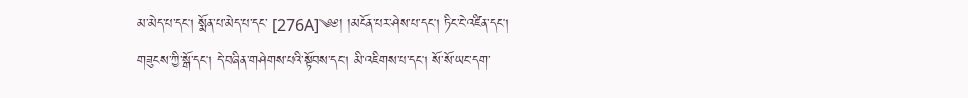མ་མེད་པ་དང། སྨོན་པ་མེད་པ་དང་ [276A]༄༅། །མངོན་པར་ཤེས་པ་དང། ཏིང་ངེ་འཛིན་དང། གཟུངས་ཀྱི་སྒོ་དང། དེ་བཞིན་གཤེགས་པའི་སྟོབས་དང། མི་འཇིགས་པ་དང། སོ་སོ་ཡང་དག་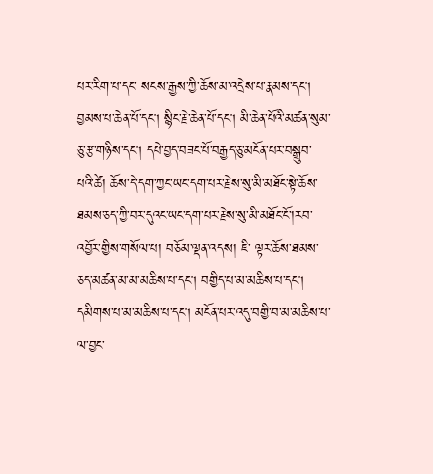པར་རིག་པ་དང་ སངས་རྒྱས་ཀྱི་ཆོས་མ་འདྲེས་པ་རྣམས་དང། བྱམས་པ་ཆེན་པོ་དང། སྙིང་རྗེ་ཆེན་པོ་དང། མི་ཆེན་པོའི་མཚན་སུམ་ཅུ་རྩ་གཉིས་དང། དཔེ་བྱད་བཟང་པོ་བརྒྱད་ཅུ་མངོན་པར་བསྒྲུབ་ པའི་ཚེ། ཆོས་དེ་དག་ཀྱང་ཡང་དག་པར་རྗེས་སུ་མི་མཐོང་སྟེ་ཆོས་ཐམས་ཅད་ཀྱི་བར་དུའང་ཡང་དག་པར་རྗེས་སུ་མི་མཐོང་ངོ་།རབ་འབྱོར་གྱིས་གསོལ་པ། བཅོམ་ལྡན་འདས། ཇི་ ལྟར་ཆོས་ཐམས་ཅད་མཚན་མ་མ་མཆིས་པ་དང། བགྱིད་པ་མ་མཆིས་པ་དང། དམིགས་པ་མ་མཆིས་པ་དང། མངོན་པར་འདུ་བགྱི་བ་མ་མཆིས་པ་ལ་བྱང་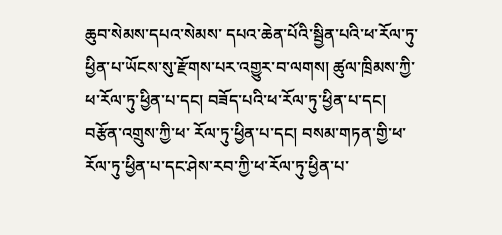ཆུབ་སེམས་དཔའ་སེམས་ དཔའ་ཆེན་པོའི་སྦྱིན་པའི་ཕ་རོལ་ཏུ་ཕྱིན་པ་ཡོངས་སུ་རྫོགས་པར་འགྱུར་བ་ལགས། ཚུལ་ཁྲིམས་ཀྱི་ཕ་རོལ་ཏུ་ཕྱིན་པ་དང། བཟོད་པའི་ཕ་རོལ་ཏུ་ཕྱིན་པ་དང། བརྩོན་འགྲུས་ཀྱི་ཕ་ རོལ་ཏུ་ཕྱིན་པ་དང། བསམ་གཏན་གྱི་ཕ་རོལ་ཏུ་ཕྱིན་པ་དང་ཤེས་རབ་ཀྱི་ཕ་རོལ་ཏུ་ཕྱིན་པ་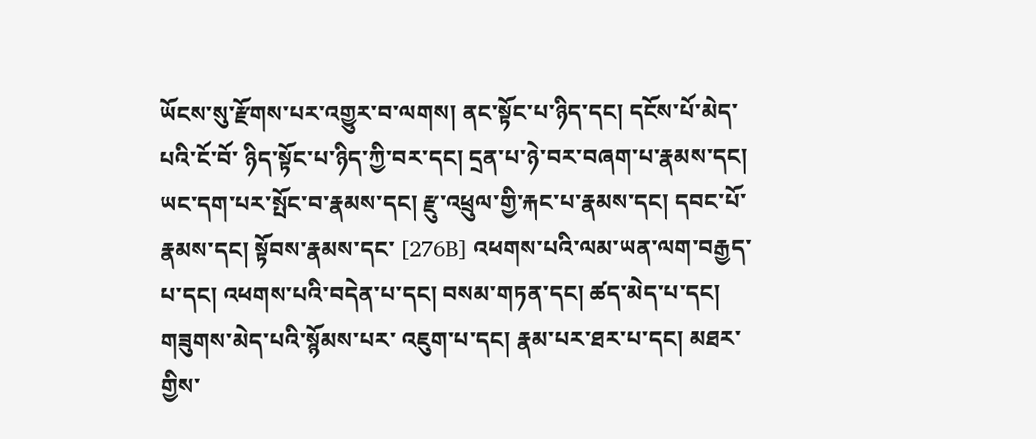ཡོངས་སུ་རྫོགས་པར་འགྱུར་བ་ལགས། ནང་སྟོང་པ་ཉིད་དང། དངོས་པོ་མེད་པའི་ངོ་བོ་ ཉིད་སྟོང་པ་ཉིད་ཀྱི་བར་དང། དྲན་པ་ཉེ་བར་བཞག་པ་རྣམས་དང། ཡང་དག་པར་སྤོང་བ་རྣམས་དང། རྫུ་འཕྲུལ་གྱི་རྐང་པ་རྣམས་དང། དབང་པོ་རྣམས་དང། སྟོབས་རྣམས་དང་ [276B] འཕགས་པའི་ལམ་ཡན་ལག་བརྒྱད་པ་དང། འཕགས་པའི་བདེན་པ་དང། བསམ་གཏན་དང། ཚད་མེད་པ་དང། གཟུགས་མེད་པའི་སྙོམས་པར་ འཇུག་པ་དང། རྣམ་པར་ཐར་པ་དང། མཐར་གྱིས་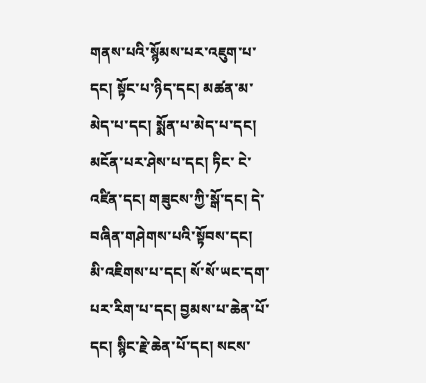གནས་པའི་སྙོམས་པར་འཇུག་པ་དང། སྟོང་པ་ཉིད་དང། མཚན་མ་མེད་པ་དང། སྨོན་པ་མེད་པ་དང། མངོན་པར་ཤེས་པ་དང། ཏིང་ ངེ་འཛིན་དང། གཟུངས་ཀྱི་སྒོ་དང། དེ་བཞིན་གཤེགས་པའི་སྟོབས་དང། མི་འཇིགས་པ་དང། སོ་སོ་ཡང་དག་པར་རིག་པ་དང། བྱམས་པ་ཆེན་པོ་དང། སྙིང་རྗེ་ཆེན་པོ་དང། སངས་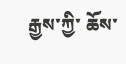རྒྱས་ཀྱི་ ཆོས་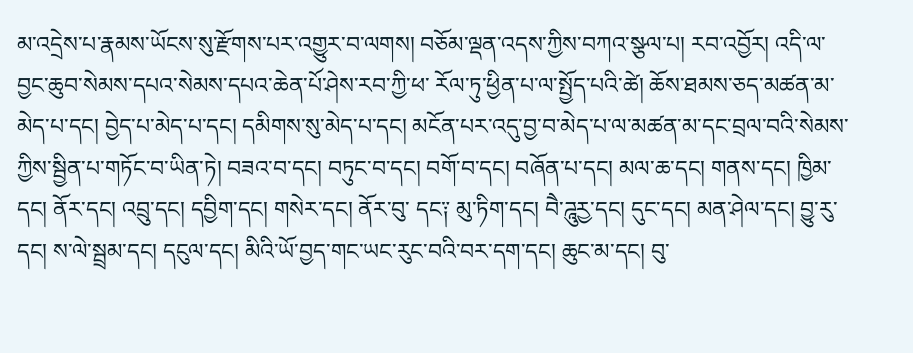མ་འདྲེས་པ་རྣམས་ཡོངས་སུ་རྫོགས་པར་འགྱུར་བ་ལགས། བཅོམ་ལྡན་འདས་ཀྱིས་བཀའ་སྩལ་པ། རབ་འབྱོར། འདི་ལ་བྱང་ཆུབ་སེམས་དཔའ་སེམས་དཔའ་ཆེན་པོ་ཤེས་རབ་ཀྱི་ཕ་ རོལ་ཏུ་ཕྱིན་པ་ལ་སྤྱོད་པའི་ཚེ། ཆོས་ཐམས་ཅད་མཚན་མ་མེད་པ་དང། བྱེད་པ་མེད་པ་དང། དམིགས་སུ་མེད་པ་དང། མངོན་པར་འདུ་བྱ་བ་མེད་པ་ལ་མཚན་མ་དང་བྲལ་བའི་སེམས་ ཀྱིས་སྦྱིན་པ་གཏོང་བ་ཡིན་ཏེ། བཟའ་བ་དང། བཏུང་བ་དང། བགོ་བ་དང། བཞོན་པ་དང། མལ་ཆ་དང། གནས་དང། ཁྱིམ་དང། ནོར་དང། འབྲུ་དང། དབྱིག་དང། གསེར་དང། ནོར་བུ་ དང༑ མུ་ཏིག་དང། བཻ་ཌཱུརྱ་དང། དུང་དང། མན་ཤེལ་དང། བྱུ་རུ་དང། ས་ལེ་སྦྲམ་དང། དངུལ་དང། མིའི་ཡོ་བྱད་གང་ཡང་རུང་བའི་བར་དག་དང། ཆུང་མ་དང། བུ་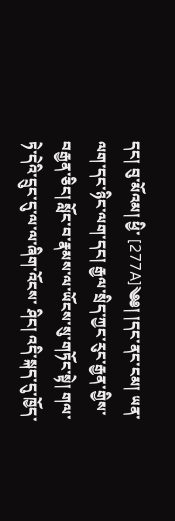དང། བུ་མོའམ། ཕྱི་ [277A]༄༅། །དང་ནང་ངམ། ཡན་ལག་དང་ཉིང་ལག་དང། རྒྱལ་སྲིད་ཀྱང་རུང་རྒྱན་གྱིས་བརྒྱན་ཅིང། སློང་བ་རྣམས་ལ་ཡོངས་སུ་གཏོང་སྟེ། གལ་ཏེ་དེའི་དྲུང་དུ་ལ་ལ་ཞིག་འོངས་ ཤིང། འདི་སྐད་དུ་ཁྱོད་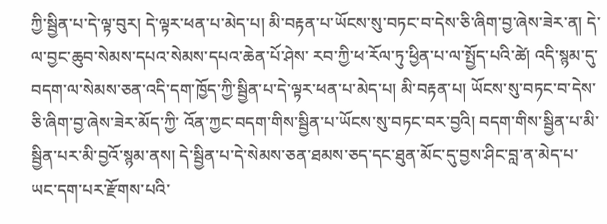ཀྱི་སྦྱིན་པ་དེ་ལྟ་བུར། དེ་ལྟར་ཕན་པ་མེད་པ། མི་བརྟན་པ་ཡོངས་སུ་བཏང་བ་དེས་ཅི་ཞིག་བྱ་ཞེས་ཟེར་ན། དེ་ལ་བྱང་ཆུབ་སེམས་དཔའ་སེམས་དཔའ་ཆེན་པོ་ཤེས་ རབ་ཀྱི་ཕ་རོལ་ཏུ་ཕྱིན་པ་ལ་སྤྱོད་པའི་ཚེ། འདི་སྙམ་དུ་བདག་ལ་སེམས་ཅན་འདི་དག་ཁྱོད་ཀྱི་སྦྱིན་པ་དེ་ལྟར་ཕན་པ་མེད་པ། མི་བརྟན་པ། ཡོངས་སུ་བཏང་བ་དེས་ཅི་ཞིག་བྱ་ཞེས་ཟེར་མོད་ཀྱི་ འོན་ཀྱང་བདག་གིས་སྦྱིན་པ་ཡོངས་སུ་བཏང་བར་བྱའི། བདག་གིས་སྦྱིན་པ་མི་སྦྱིན་པར་མི་བྱའོ་སྙམ་ནས། དེ་སྦྱིན་པ་དེ་སེམས་ཅན་ཐམས་ཅད་དང་ཐུན་མོང་དུ་བྱས་ཤིང་བླ་ན་མེད་པ་ ཡང་དག་པར་རྫོགས་པའི་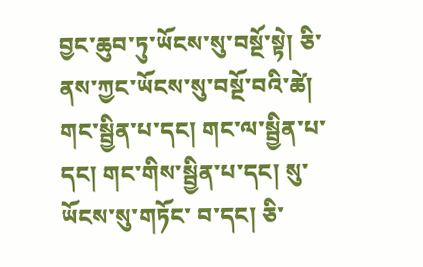བྱང་ཆུབ་ཏུ་ཡོངས་སུ་བསྔོ་སྟེ། ཅི་ནས་ཀྱང་ཡོངས་སུ་བསྔོ་བའི་ཚེ། གང་སྦྱིན་པ་དང། གང་ལ་སྦྱིན་པ་དང། གང་གིས་སྦྱིན་པ་དང། སུ་ཡོངས་སུ་གཏོང་ བ་དང། ཅི་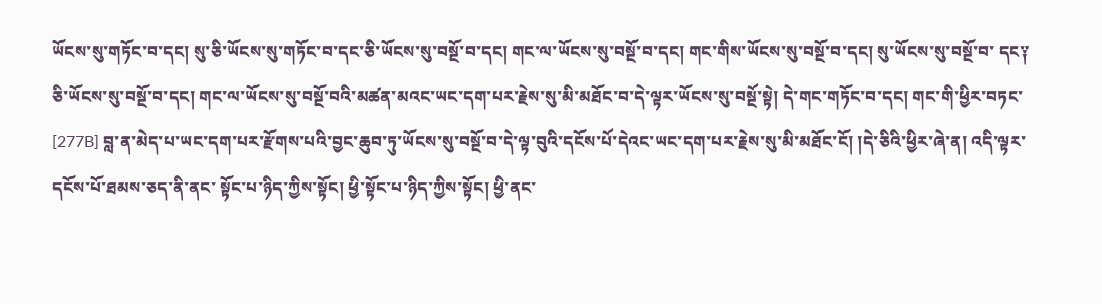ཡོངས་སུ་གཏོང་བ་དང། སུ་ཅི་ཡོངས་སུ་གཏོང་བ་དང་ཅི་ཡོངས་སུ་བསྔོ་བ་དང། གང་ལ་ཡོངས་སུ་བསྔོ་བ་དང། གང་གིས་ཡོངས་སུ་བསྔོ་བ་དང། སུ་ཡོངས་སུ་བསྔོ་བ་ དང༑ ཅི་ཡོངས་སུ་བསྔོ་བ་དང། གང་ལ་ཡོངས་སུ་བསྔོ་བའི་མཚན་མའང་ཡང་དག་པར་རྗེས་སུ་མི་མཐོང་བ་དེ་ལྟར་ཡོངས་སུ་བསྔོ་སྟེ། དེ་གང་གཏོང་བ་དང། གང་གི་ཕྱིར་བཏང་ [277B] བླ་ན་མེད་པ་ཡང་དག་པར་རྫོགས་པའི་བྱང་ཆུབ་ཏུ་ཡོངས་སུ་བསྔོ་བ་དེ་ལྟ་བུའི་དངོས་པོ་དེའང་ཡང་དག་པར་རྗེས་སུ་མི་མཐོང་ངོ། །དེ་ཅིའི་ཕྱིར་ཞེ་ན། འདི་ལྟར་དངོས་པོ་ཐམས་ཅད་ནི་ནང་ སྟོང་པ་ཉིད་ཀྱིས་སྟོང། ཕྱི་སྟོང་པ་ཉིད་ཀྱིས་སྟོང། ཕྱི་ནང་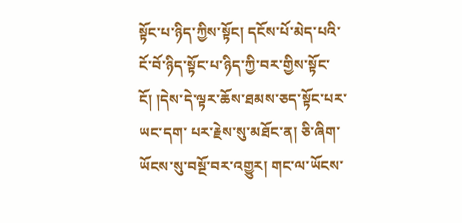སྟོང་པ་ཉིད་ཀྱིས་སྟོང། དངོས་པོ་མེད་པའི་ངོ་བོ་ཉིད་སྟོང་པ་ཉིད་ཀྱི་བར་གྱིས་སྟོང་ངོ། །དེས་དེ་ལྟར་ཆོས་ཐམས་ཅད་སྟོང་པར་ཡང་དག་ པར་རྗེས་སུ་མཐོང་ན། ཅི་ཞིག་ཡོངས་སུ་བསྔོ་བར་འགྱུར། གང་ལ་ཡོངས་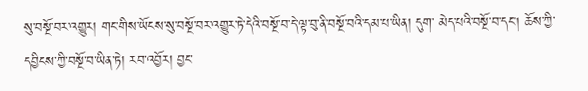སུ་བསྔོ་བར་འགྱུར། གང་གིས་ཡོངས་སུ་བསྔོ་བར་འགྱུར་ཏེ་དེའི་བསྔོ་བ་དེ་ལྟ་བུ་ནི་བསྔོ་བའི་དམ་པ་ཡིན། དུག་ མེད་པའི་བསྔོ་བ་དང། ཆོས་ཀྱི་དབྱིངས་ཀྱི་བསྔོ་བ་ཡིན་ཏེ། རབ་འབྱོར། བྱང་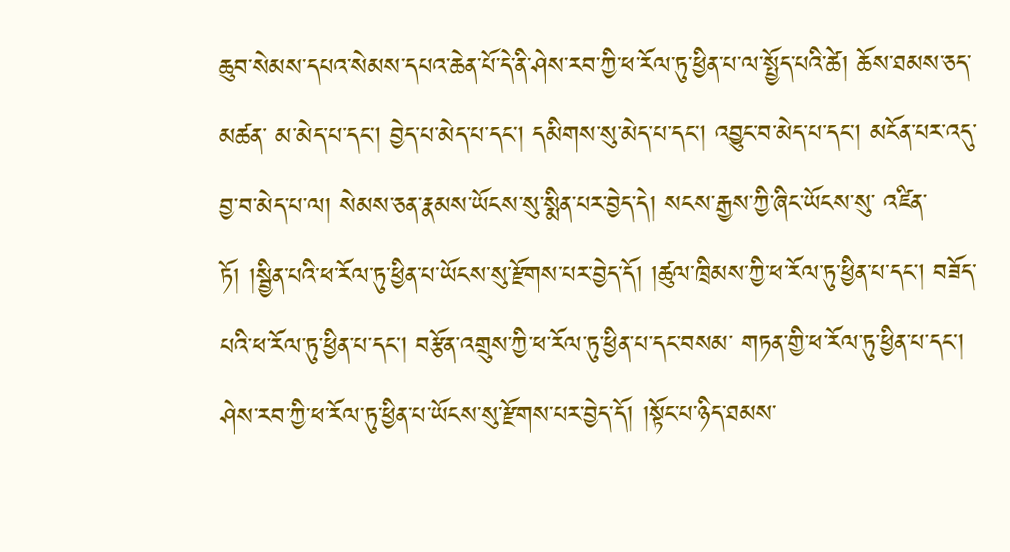ཆུབ་སེམས་དཔའ་སེམས་དཔའ་ཆེན་པོ་དེ་ནི་ཤེས་རབ་ཀྱི་ཕ་རོལ་ཏུ་ཕྱིན་པ་ལ་སྤྱོད་པའི་ཚེ། ཆོས་ཐམས་ཅད་མཚན་ མ་མེད་པ་དང། བྱེད་པ་མེད་པ་དང། དམིགས་སུ་མེད་པ་དང། འབྱུང་བ་མེད་པ་དང། མངོན་པར་འདུ་བྱ་བ་མེད་པ་ལ། སེམས་ཅན་རྣམས་ཡོངས་སུ་སྨིན་པར་བྱེད་དེ། སངས་རྒྱས་ཀྱི་ཞིང་ཡོངས་སུ་ འཛིན་ཏོ། །སྦྱིན་པའི་ཕ་རོལ་ཏུ་ཕྱིན་པ་ཡོངས་སུ་རྫོགས་པར་བྱེད་དོ། །ཚུལ་ཁྲིམས་ཀྱི་ཕ་རོལ་ཏུ་ཕྱིན་པ་དང། བཟོད་པའི་ཕ་རོལ་ཏུ་ཕྱིན་པ་དང། བརྩོན་འགྲུས་ཀྱི་ཕ་རོལ་ཏུ་ཕྱིན་པ་དང་བསམ་ གཏན་གྱི་ཕ་རོལ་ཏུ་ཕྱིན་པ་དང། ཤེས་རབ་ཀྱི་ཕ་རོལ་ཏུ་ཕྱིན་པ་ཡོངས་སུ་རྫོགས་པར་བྱེད་དོ། །སྟོང་པ་ཉིད་ཐམས་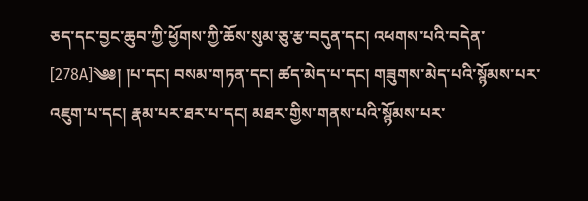ཅད་དང་བྱང་ཆུབ་ཀྱི་ཕྱོགས་ཀྱི་ཆོས་སུམ་ཅུ་རྩ་བདུན་དང། འཕགས་པའི་བདེན་ [278A]༄༅། །པ་དང། བསམ་གཏན་དང། ཚད་མེད་པ་དང། གཟུགས་མེད་པའི་སྙོམས་པར་འཇུག་པ་དང། རྣམ་པར་ཐར་པ་དང། མཐར་གྱིས་གནས་པའི་སྙོམས་པར་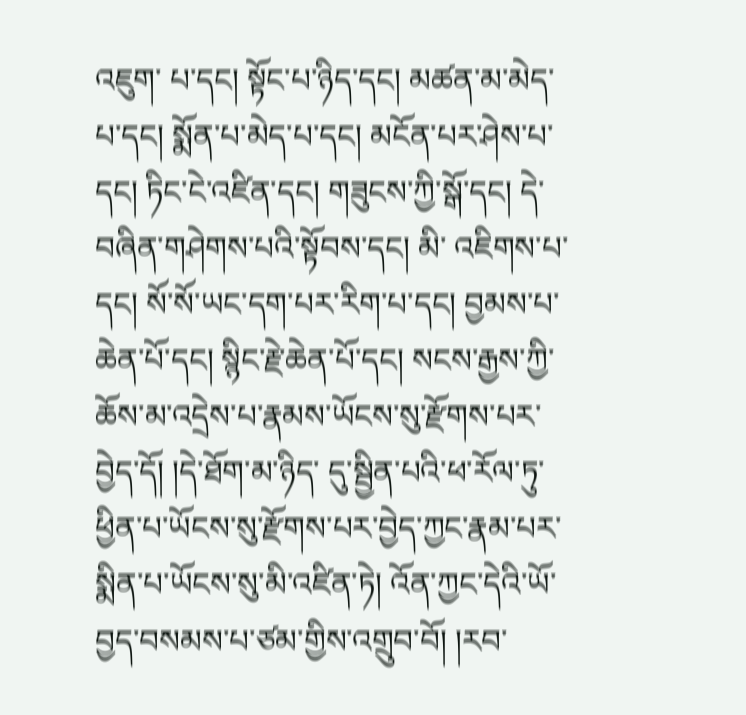འཇུག་ པ་དང། སྟོང་པ་ཉིད་དང། མཚན་མ་མེད་པ་དང། སྨོན་པ་མེད་པ་དང། མངོན་པར་ཤེས་པ་དང། ཏིང་ངེ་འཛིན་དང། གཟུངས་ཀྱི་སྒོ་དང། དེ་བཞིན་གཤེགས་པའི་སྟོབས་དང། མི་ འཇིགས་པ་དང། སོ་སོ་ཡང་དག་པར་རིག་པ་དང། བྱམས་པ་ཆེན་པོ་དང། སྙིང་རྗེ་ཆེན་པོ་དང། སངས་རྒྱས་ཀྱི་ཆོས་མ་འདྲེས་པ་རྣམས་ཡོངས་སུ་རྫོགས་པར་བྱེད་དོ། །དེ་ཐོག་མ་ཉིད་ དུ་སྦྱིན་པའི་ཕ་རོལ་ཏུ་ཕྱིན་པ་ཡོངས་སུ་རྫོགས་པར་བྱེད་ཀྱང་རྣམ་པར་སྨིན་པ་ཡོངས་སུ་མི་འཛིན་ཏེ། འོན་ཀྱང་དེའི་ཡོ་བྱད་བསམས་པ་ཙམ་གྱིས་འགྲུབ་བོ། །རབ་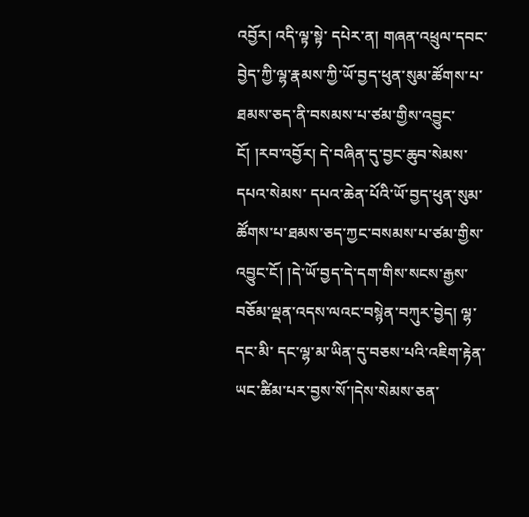འབྱོར། འདི་ལྟ་སྟེ་ དཔེར་ན། གཞན་འཕྲུལ་དབང་བྱེད་ཀྱི་ལྷ་རྣམས་ཀྱི་ཡོ་བྱད་ཕུན་སུམ་ཚོགས་པ་ཐམས་ཅད་ནི་བསམས་པ་ཙམ་གྱིས་འབྱུང་ངོ། །རབ་འབྱོར། དེ་བཞིན་དུ་བྱང་ཆུབ་སེམས་དཔའ་སེམས་ དཔའ་ཆེན་པོའི་ཡོ་བྱད་ཕུན་སུམ་ཚོགས་པ་ཐམས་ཅད་ཀྱང་བསམས་པ་ཙམ་གྱིས་འབྱུང་ངོ། །དེ་ཡོ་བྱད་དེ་དག་གིས་སངས་རྒྱས་བཅོམ་ལྡན་འདས་ལའང་བསྙེན་བཀུར་བྱེད། ལྷ་དང་མི་ དང་ལྷ་མ་ཡིན་དུ་བཅས་པའི་འཇིག་རྟེན་ཡང་ཚིམ་པར་བྱས་སོ་།དེས་སེམས་ཅན་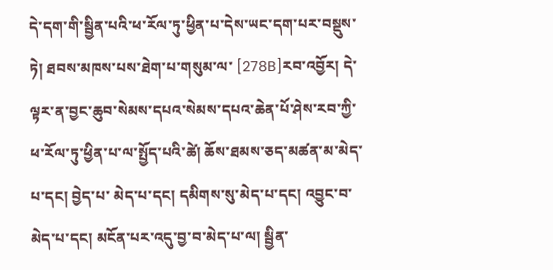དེ་དག་གི་སྦྱིན་པའི་ཕ་རོལ་ཏུ་ཕྱིན་པ་དེས་ཡང་དག་པར་བསྡུས་ཏེ། ཐབས་མཁས་པས་ཐེག་པ་གསུམ་ལ་ [278B]རབ་འབྱོར། དེ་ལྟར་ན་བྱང་ཆུབ་སེམས་དཔའ་སེམས་དཔའ་ཆེན་པོ་ཤེས་རབ་ཀྱི་ཕ་རོལ་ཏུ་ཕྱིན་པ་ལ་སྤྱོད་པའི་ཚེ། ཆོས་ཐམས་ཅད་མཚན་མ་མེད་པ་དང། བྱེད་པ་ མེད་པ་དང། དམིགས་སུ་མེད་པ་དང། འབྱུང་བ་མེད་པ་དང། མངོན་པར་འདུ་བྱ་བ་མེད་པ་ལ། སྦྱིན་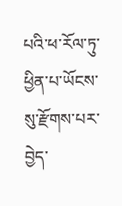པའི་ཕ་རོལ་ཏུ་ཕྱིན་པ་ཡོངས་སུ་རྫོགས་པར་བྱེད་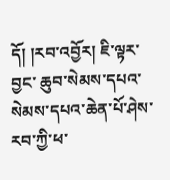དོ། །རབ་འབྱོར། ཇི་ལྟར་བྱང་ ཆུབ་སེམས་དཔའ་སེམས་དཔའ་ཆེན་པོ་ཤེས་རབ་ཀྱི་ཕ་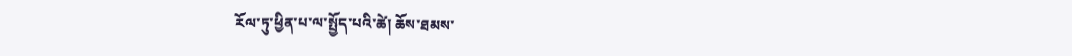རོལ་ཏུ་ཕྱིན་པ་ལ་སྤྱོད་པའི་ཚེ། ཆོས་ཐམས་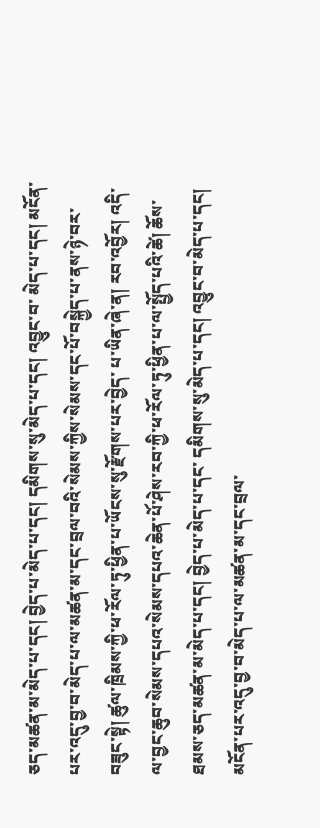ཅད་མཚན་མ་མེད་པ་དང། བྱེད་པ་མེད་པ་དང། དམིགས་སུ་མེད་པ་དང། འབྱུང་བ་ མེད་པ་དང། མངོན་པར་འདུ་བྱ་བ་མེད་པ་ལ་མཚན་མ་དང་བྲལ་བའི་སེམས་ཀྱིས་སེམས་དང་པོ་བསྐྱེད་པ་ནས་ཉེ་བར་བཟུང་སྟེ། ཚུལ་ཁྲིམས་ཀྱི་ཕ་རོལ་ཏུ་ཕྱིན་པ་ཡོངས་སུ་རྫོགས་པར་བྱེད་ པ་ཡིན་ཞེ་ན། རབ་འབྱོར། འདི་ལ་བྱང་ཆུབ་སེམས་དཔའ་སེམས་དཔའ་ཆེན་པོ་ཤེས་རབ་ཀྱི་ཕ་རོལ་ཏུ་ཕྱིན་པ་ལ་སྤྱོད་པའི་ཚེ། ཆོས་ཐམས་ཅད་མཚན་མ་མེད་པ་དང། བྱེད་པ་མེད་པ་དང་ དམིགས་སུ་མེད་པ་དང། འབྱུང་བ་མེད་པ་དང། མངོན་པར་འདུ་བྱ་བ་མེད་པ་ལ་མཚན་མ་དང་བྲལ་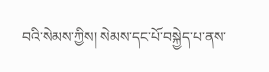བའི་སེམས་ཀྱིས། སེམས་དང་པོ་བསྐྱེད་པ་ནས་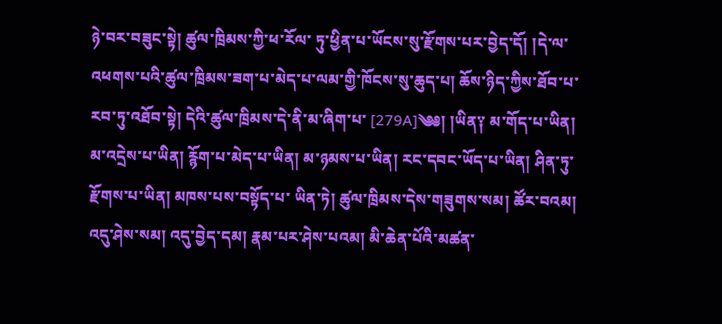ཉེ་བར་བཟུང་སྟེ། ཚུལ་ཁྲིམས་ཀྱི་ཕ་རོལ་ ཏུ་ཕྱིན་པ་ཡོངས་སུ་རྫོགས་པར་བྱེད་དོ། །དེ་ལ་འཕགས་པའི་ཚུལ་ཁྲིམས་ཟག་པ་མེད་པ་ལམ་གྱི་ཁོངས་སུ་ཆུད་པ། ཆོས་ཉིད་ཀྱིས་ཐོབ་པ་རབ་ཏུ་འཐོབ་སྟེ། དེའི་ཚུལ་ཁྲིམས་དེ་ནི་མ་ཞིག་པ་ [279A]༄༅། །ཡིན༑ མ་གོད་པ་ཡིན། མ་འདྲེས་པ་ཡིན། རྙོག་པ་མེད་པ་ཡིན། མ་ཉམས་པ་ཡིན། རང་དབང་ཡོད་པ་ཡིན། ཤིན་ཏུ་རྫོགས་པ་ཡིན། མཁས་པས་བསྟོད་པ་ ཡིན་ཏེ། ཚུལ་ཁྲིམས་དེས་གཟུགས་སམ། ཚོར་བའམ། འདུ་ཤེས་སམ། འདུ་བྱེད་དམ། རྣམ་པར་ཤེས་པའམ། མི་ཆེན་པོའི་མཚན་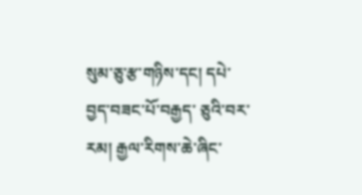སུམ་ཅུ་རྩ་གཉིས་དང། དཔེ་བྱད་བཟང་པོ་བརྒྱད་ ཅུའི་བར་རམ། རྒྱལ་རིགས་ཆེ་ཞིང་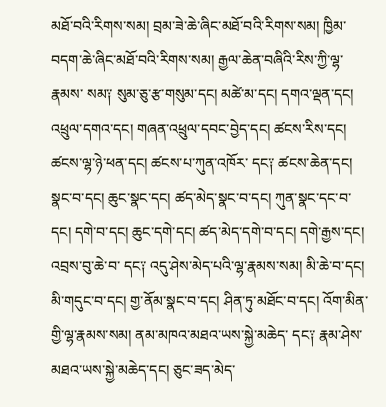མཐོ་བའི་རིགས་སམ། བྲམ་ཟེ་ཆེ་ཞིང་མཐོ་བའི་རིགས་སམ། ཁྱིམ་བདག་ཆེ་ཞིང་མཐོ་བའི་རིགས་སམ། རྒྱལ་ཆེན་བཞིའི་རིས་ཀྱི་ལྷ་རྣམས་ སམ༑ སུམ་ཅུ་རྩ་གསུམ་དང། མཚེ་མ་དང། དགའ་ལྡན་དང། འཕྲུལ་དགའ་དང། གཞན་འཕྲུལ་དབང་བྱེད་དང། ཚངས་རིས་དང། ཚངས་ལྷ་ཉེ་ཕན་དང། ཚངས་པ་ཀུན་འཁོར་ དང༑ ཚངས་ཆེན་དང། སྣང་བ་དང། ཆུང་སྣང་དང། ཚད་མེད་སྣང་བ་དང། ཀུན་སྣང་དང་བ་དང། དགེ་བ་དང། ཆུང་དགེ་དང། ཚད་མེད་དགེ་བ་དང། དགེ་རྒྱས་དང། འབྲས་བུ་ཆེ་བ་ དང༑ འདུ་ཤེས་མེད་པའི་ལྷ་རྣམས་སམ། མི་ཆེ་བ་དང། མི་གདུང་བ་དང། གྱ་ནོམ་སྣང་བ་དང། ཤིན་ཏུ་མཐོང་བ་དང། འོག་མིན་གྱི་ལྷ་རྣམས་སམ། ནམ་མཁའ་མཐའ་ཡས་སྐྱེ་མཆེད་ དང༑ རྣམ་ཤེས་མཐའ་ཡས་སྐྱེ་མཆེད་དང། ཅུང་ཟད་མེད་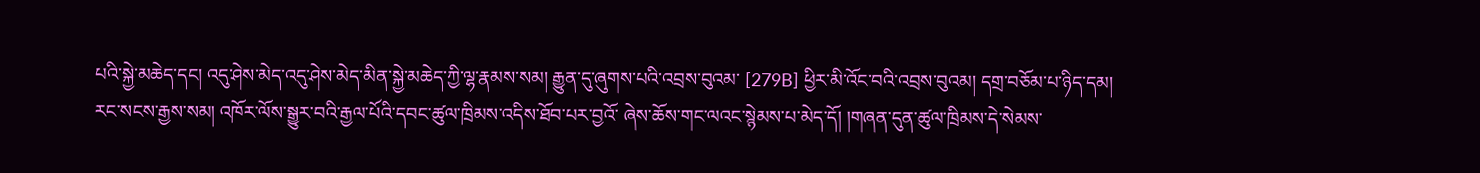པའི་སྐྱེ་མཆེད་དང། འདུ་ཤེས་མེད་འདུ་ཤེས་མེད་མིན་སྐྱེ་མཆེད་ཀྱི་ལྷ་རྣམས་སམ། རྒྱུན་དུ་ཞུགས་པའི་འབྲས་བུའམ་ [279B] ཕྱིར་མི་འོང་བའི་འབྲས་བུའམ། དགྲ་བཅོམ་པ་ཉིད་དམ། རང་སངས་རྒྱས་སམ། འཁོར་ལོས་སྒྱུར་བའི་རྒྱལ་པོའི་དབང་ཚུལ་ཁྲིམས་འདིས་ཐོབ་པར་བྱའོ་ ཞེས་ཆོས་གང་ལའང་སྙེམས་པ་མེད་དོ། །གཞན་དུན་ཚུལ་ཁྲིམས་དེ་སེམས་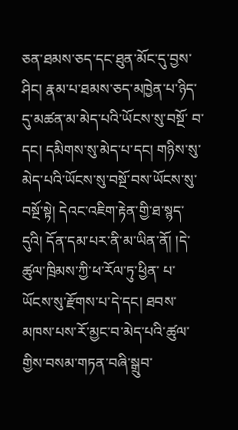ཅན་ཐམས་ཅད་དང་ཐུན་མོང་དུ་བྱས་ཤིང། རྣམ་པ་ཐམས་ཅད་མཁྱེན་པ་ཉིད་དུ་མཚན་མ་མེད་པའི་ཡོངས་སུ་བསྔོ་ བ་དང། དམིགས་སུ་མེད་པ་དང། གཉིས་སུ་མེད་པའི་ཡོངས་སུ་བསྔོ་བས་ཡོངས་སུ་བསྔོ་སྟེ། དེའང་འཇིག་རྟེན་གྱི་ཐ་སྙད་དུའི། དོན་དམ་པར་ནི་མ་ཡིན་ནོ། །དེ་ཚུལ་ཁྲིམས་ཀྱི་ཕ་རོལ་ཏུ་ཕྱིན་ པ་ཡོངས་སུ་རྫོགས་པ་དེ་དང། ཐབས་མཁས་པས་རོ་མྱང་བ་མེད་པའི་ཚུལ་གྱིས་བསམ་གཏན་བཞི་སྒྲུབ་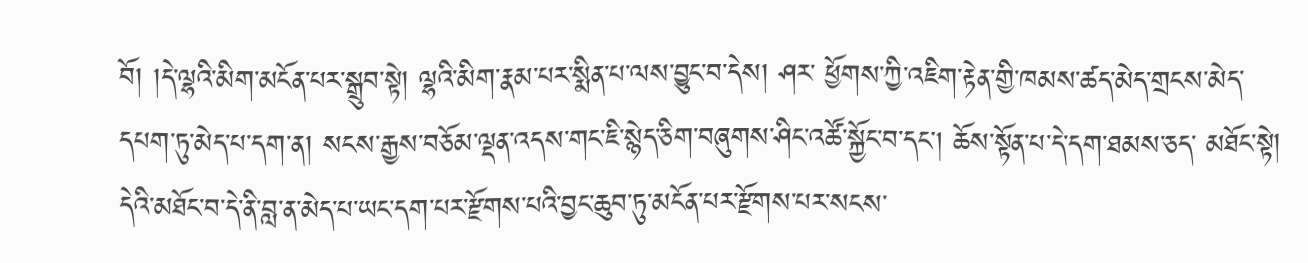བོ། །དེ་ལྷའི་མིག་མངོན་པར་སྒྲུབ་སྟེ། ལྷའི་མིག་རྣམ་པར་སྨིན་པ་ལས་བྱུང་བ་དེས། ཤར་ ཕྱོགས་ཀྱི་འཇིག་རྟེན་གྱི་ཁམས་ཚད་མེད་གྲངས་མེད་དཔག་ཏུ་མེད་པ་དག་ན། སངས་རྒྱས་བཅོམ་ལྡན་འདས་གང་ཇི་སྙེད་ཅིག་བཞུགས་ཤིང་འཚོ་སྐྱོང་བ་དང། ཆོས་སྟོན་པ་དེ་དག་ཐམས་ཅད་ མཐོང་སྟེ། དེའི་མཐོང་བ་དེ་ནི་བླ་ན་མེད་པ་ཡང་དག་པར་རྫོགས་པའི་བྱང་ཆུབ་ཏུ་མངོན་པར་རྫོགས་པར་སངས་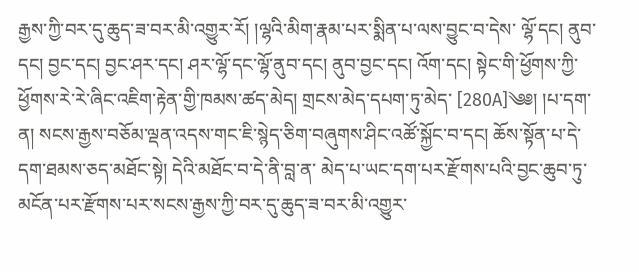རྒྱས་ཀྱི་བར་དུ་ཆུད་ཟ་བར་མི་འགྱུར་རོ། །ལྷའི་མིག་རྣམ་པར་སྨིན་པ་ལས་བྱུང་བ་དེས་ ལྷོ་དང། ནུབ་དང། བྱང་དང། བྱང་ཤར་དང། ཤར་ལྷོ་དང་ལྷོ་ནུབ་དང། ནུབ་བྱང་དང། འོག་དང། སྟེང་གི་ཕྱོགས་ཀྱི་ཕྱོགས་རེ་རེ་ཞིང་འཇིག་རྟེན་གྱི་ཁམས་ཚད་མེད། གྲངས་མེད་དཔག་ཏུ་མེད་ [280A]༄༅། །པ་དག་ན། སངས་རྒྱས་བཅོམ་ལྡན་འདས་གང་ཇི་སྙེད་ཅིག་བཞུགས་ཤིང་འཚོ་སྐྱོང་བ་དང། ཆོས་སྟོན་པ་དེ་དག་ཐམས་ཅད་མཐོང་སྟེ། དེའི་མཐོང་བ་དེ་ནི་བླ་ན་ མེད་པ་ཡང་དག་པར་རྫོགས་པའི་བྱང་ཆུབ་ཏུ་མངོན་པར་རྫོགས་པར་སངས་རྒྱས་ཀྱི་བར་དུ་ཆུད་ཟ་བར་མི་འགྱུར་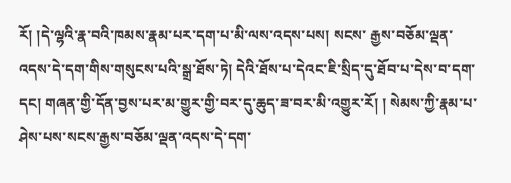རོ། །དེ་ལྷའི་རྣ་བའི་ཁམས་རྣམ་པར་དག་པ་མི་ལས་འདས་པས། སངས་ རྒྱས་བཅོམ་ལྡན་འདས་དེ་དག་གིས་གསུངས་པའི་སྒྲ་ཐོས་ཏེ། དེའི་ཐོས་པ་དེའང་ཇི་སྲིད་དུ་ཐོབ་པ་དེས་བ་དག་དང། གཞན་གྱི་དོན་བྱས་པར་མ་གྱུར་གྱི་བར་དུ་ཆུད་ཟ་བར་མི་འགྱུར་རོ། ། སེམས་ཀྱི་རྣམ་པ་ཤེས་པས་སངས་རྒྱས་བཅོམ་ལྡན་འདས་དེ་དག་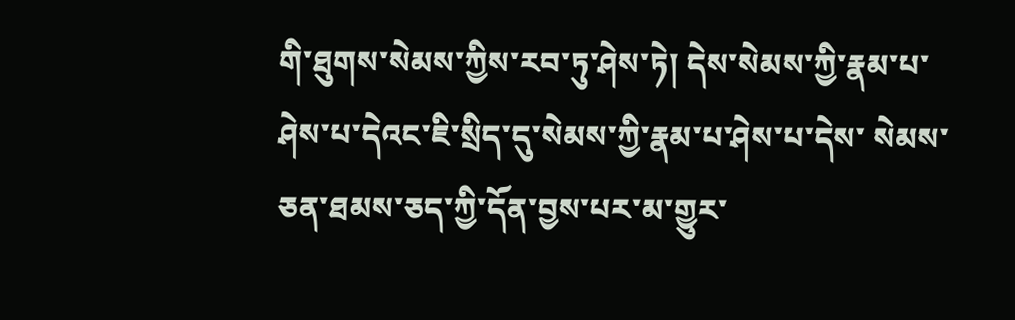གི་ཐུགས་སེམས་ཀྱིས་རབ་ཏུ་ཤེས་ཏེ། དེས་སེམས་ཀྱི་རྣམ་པ་ཤེས་པ་དེའང་ཇི་སྲིད་དུ་སེམས་ཀྱི་རྣམ་པ་ཤེས་པ་དེས་ སེམས་ཅན་ཐམས་ཅད་ཀྱི་དོན་བྱས་པར་མ་གྱུར་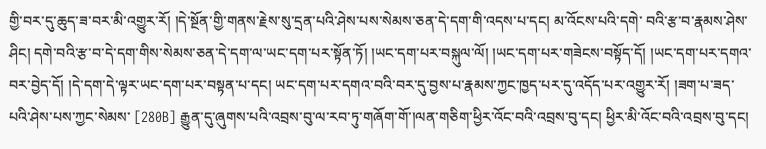གྱི་བར་དུ་ཆུད་ཟ་བར་མི་འགྱུར་རོ། །དེ་སྔོན་གྱི་གནས་རྗེས་སུ་དྲན་པའི་ཤེས་པས་སེམས་ཅན་དེ་དག་གི་འདས་པ་དང། མ་འོངས་པའི་དགེ་ བའི་རྩ་བ་རྣམས་ཤེས་ཤིང། དགེ་བའི་རྩ་བ་དེ་དག་གིས་སེམས་ཅན་དེ་དག་ལ་ཡང་དག་པར་སྟོན་ཏོ། །ཡང་དག་པར་བསྐུལ་ལོ། །ཡང་དག་པར་གཟེངས་བསྟོད་དོ། །ཡང་དག་པར་དགའ་ བར་བྱེད་དོ། །དེ་དག་དེ་ལྟར་ཡང་དག་པར་བསྟན་པ་དང། ཡང་དག་པར་དགའ་བའི་བར་དུ་བྱས་པ་རྣམས་ཀྱང་ཁྱད་པར་དུ་འདོད་པར་འགྱུར་རོ། །ཟག་པ་ཟད་པའི་ཤེས་པས་ཀྱང་སེམས་ [280B] རྒྱུན་དུ་ཞུགས་པའི་འབྲས་བུ་ལ་རབ་ཏུ་གཞོག་གོ་།ལན་གཅིག་ཕྱིར་འོང་བའི་འབྲས་བུ་དང། ཕྱིར་མི་འོང་བའི་འབྲས་བུ་དང།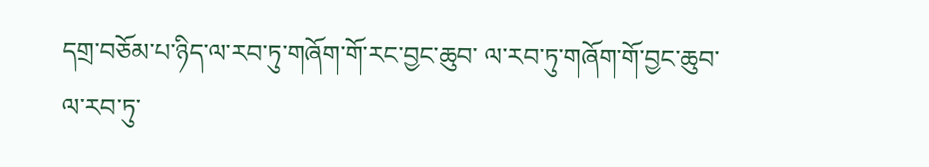དགྲ་བཅོམ་པ་ཉིད་ལ་རབ་ཏུ་གཞོག་གོ་རང་བྱང་ཆུབ་ ལ་རབ་ཏུ་གཞོག་གོ་བྱང་ཆུབ་ལ་རབ་ཏུ་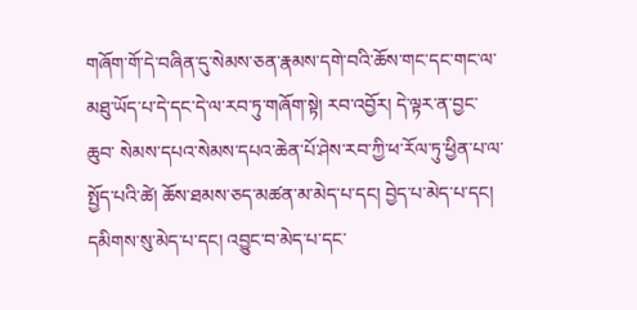གཞོག་གོ་དེ་བཞིན་དུ་སེམས་ཅན་རྣམས་དགེ་བའི་ཆོས་གང་དང་གང་ལ་མཐུ་ཡོད་པ་དེ་དང་དེ་ལ་རབ་ཏུ་གཞོག་སྟེ། རབ་འབྱོར། དེ་ལྟར་ན་བྱང་ཆུབ་ སེམས་དཔའ་སེམས་དཔའ་ཆེན་པོ་ཤེས་རབ་ཀྱི་ཕ་རོལ་ཏུ་ཕྱིན་པ་ལ་སྤྱོད་པའི་ཚེ། ཆོས་ཐམས་ཅད་མཚན་མ་མེད་པ་དང། བྱེད་པ་མེད་པ་དང། དམིགས་སུ་མེད་པ་དང། འབྱུང་བ་མེད་པ་དང་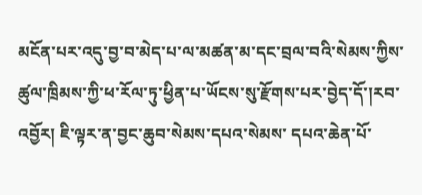མངོན་པར་འདུ་བྱ་བ་མེད་པ་ལ་མཚན་མ་དང་བྲལ་བའི་སེམས་ཀྱིས་ཚུལ་ཁྲིམས་ཀྱི་ཕ་རོལ་ཏུ་ཕྱིན་པ་ཡོངས་སུ་རྫོགས་པར་བྱེད་དོ་།རབ་འབྱོར། ཇི་ལྟར་ན་བྱང་ཆུབ་སེམས་དཔའ་སེམས་ དཔའ་ཆེན་པོ་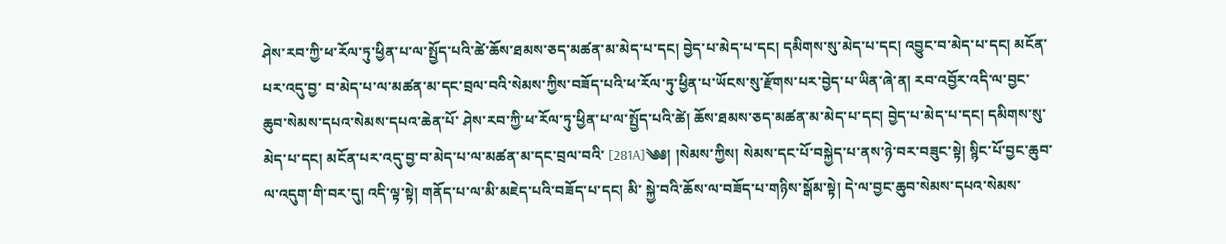ཤེས་རབ་ཀྱི་ཕ་རོལ་ཏུ་ཕྱིན་པ་ལ་སྤྱོད་པའི་ཚེ་ཆོས་ཐམས་ཅད་མཚན་མ་མེད་པ་དང། བྱེད་པ་མེད་པ་དང། དམིགས་སུ་མེད་པ་དང། འབྱུང་བ་མེད་པ་དང། མངོན་པར་འདུ་བྱ་ བ་མེད་པ་ལ་མཚན་མ་དང་བྲལ་བའི་སེམས་ཀྱིས་བཟོད་པའི་ཕ་རོལ་ཏུ་ཕྱིན་པ་ཡོངས་སུ་རྫོགས་པར་བྱེད་པ་ཡིན་ཞེ་ན། རབ་འབྱོར་འདི་ལ་བྱང་ཆུབ་སེམས་དཔའ་སེམས་དཔའ་ཆེན་པོ་ ཤེས་རབ་ཀྱི་ཕ་རོལ་ཏུ་ཕྱིན་པ་ལ་སྤྱོད་པའི་ཚེ། ཆོས་ཐམས་ཅད་མཚན་མ་མེད་པ་དང། བྱེད་པ་མེད་པ་དང། དམིགས་སུ་མེད་པ་དང། མངོན་པར་འདུ་བྱ་བ་མེད་པ་ལ་མཚན་མ་དང་བྲལ་བའི་ [281A]༄༅། །སེམས་ཀྱིས། སེམས་དང་པོ་བསྐྱེད་པ་ནས་ཉེ་བར་བཟུང་སྟེ། སྙིང་པོ་བྱང་ཆུབ་ལ་འདུག་གི་བར་དུ། འདི་ལྟ་སྟེ། གནོད་པ་ལ་མི་མཇེད་པའི་བཟོད་པ་དང། མི་ སྐྱེ་བའི་ཆོས་ལ་བཟོད་པ་གཉིས་སྒོམ་སྟེ། དེ་ལ་བྱང་ཆུབ་སེམས་དཔའ་སེམས་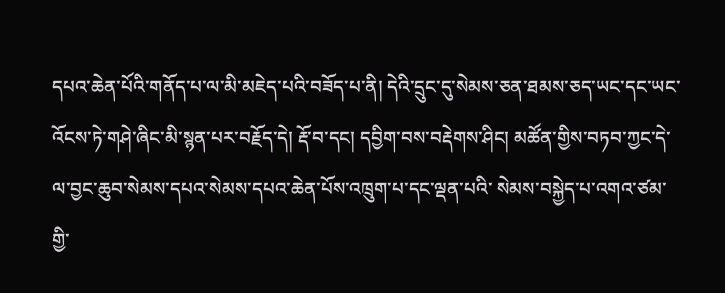དཔའ་ཆེན་པོའི་གནོད་པ་ལ་མི་མཇེད་པའི་བཟོད་པ་ནི། དེའི་དྲུང་དུ་སེམས་ཅན་ཐམས་ཅད་ཡང་དང་ཡང་ འོངས་ཏེ་གཤེ་ཞིང་མི་སྙན་པར་བརྗོད་དེ། རྡོ་བ་དང། དབྱིག་བས་བརྡེགས་ཤིང། མཚོན་གྱིས་བཏབ་ཀྱང་དེ་ལ་བྱང་ཆུབ་སེམས་དཔའ་སེམས་དཔའ་ཆེན་པོས་འཁྲུག་པ་དང་ལྡན་པའི་ སེམས་བསྐྱེད་པ་འགའ་ཙམ་གྱི་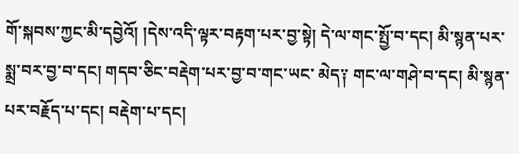གོ་སྐབས་ཀྱང་མི་དབྱེའོ། །དེས་འདི་ལྟར་བརྟག་པར་བྱ་སྟེ། དེ་ལ་གང་སྤྱོ་བ་དང། མི་སྙན་པར་སྨྲ་བར་བྱ་བ་དང། གདབ་ཅིང་བརྡེག་པར་བྱ་བ་གང་ཡང་ མེད༑ གང་ལ་གཤེ་བ་དང། མི་སྙན་པར་བརྗོད་པ་དང། བརྡེག་པ་དང།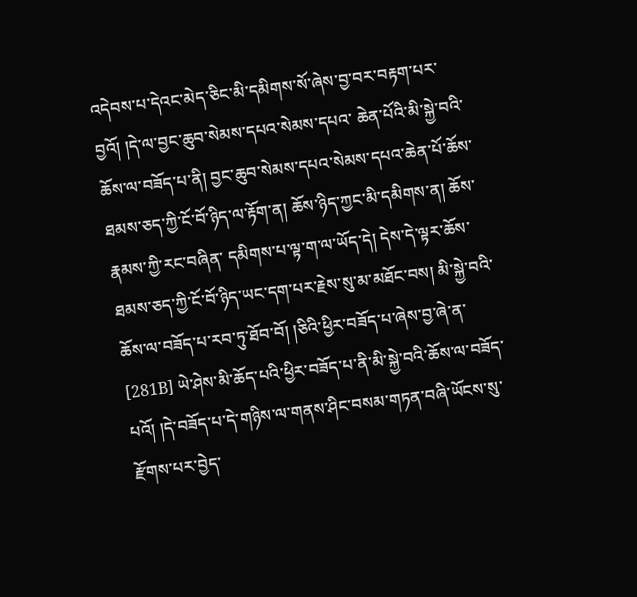འདེབས་པ་དེའང་མེད་ཅིང་མི་དམིགས་སོ་ཞེས་བྱ་བར་བརྟག་པར་བྱའོ། །དེ་ལ་བྱང་ཆུབ་སེམས་དཔའ་སེམས་དཔའ་ ཆེན་པོའི་མི་སྐྱེ་བའི་ཆོས་ལ་བཟོད་པ་ནི། བྱང་ཆུབ་སེམས་དཔའ་སེམས་དཔའ་ཆེན་པོ་ཆོས་ཐམས་ཅད་ཀྱི་ངོ་བོ་ཉིད་ལ་རྟོག་ན། ཆོས་ཉིད་ཀྱང་མི་དམིགས་ན། ཆོས་རྣམས་ཀྱི་རང་བཞིན་ དམིགས་པ་ལྟ་ག་ལ་ཡོད་དེ། དེས་དེ་ལྟར་ཆོས་ཐམས་ཅད་ཀྱི་ངོ་བོ་ཉིད་ཡང་དག་པར་རྗེས་སུ་མ་མཐོང་བས། མི་སྐྱེ་བའི་ཆོས་ལ་བཟོད་པ་རབ་ཏུ་ཐོབ་བོ། །ཅིའི་ཕྱིར་བཟོད་པ་ཞེས་བྱ་ཞེ་ན་ [281B] ཡེ་ཤེས་མི་ཆོད་པའི་ཕྱིར་བཟོད་པ་ནི་མི་སྐྱེ་བའི་ཆོས་ལ་བཟོད་པའོ། །དེ་བཟོད་པ་དེ་གཉིས་ལ་གནས་ཤིང་བསམ་གཏན་བཞི་ཡོངས་སུ་རྫོགས་པར་བྱེད་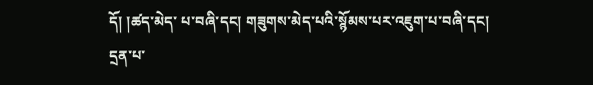དོ། །ཚད་མེད་ པ་བཞི་དང། གཟུགས་མེད་པའི་སྙོམས་པར་འཇུག་པ་བཞི་དང། དྲན་པ་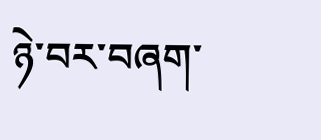ཉེ་བར་བཞག་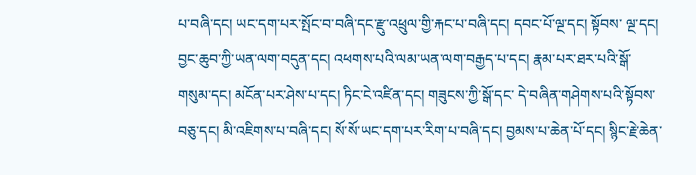པ་བཞི་དང། ཡང་དག་པར་སྤོང་བ་བཞི་དང་རྫུ་འཕྲུལ་གྱི་རྐང་པ་བཞི་དང། དབང་པོ་ལྔ་དང། སྟོབས་ ལྔ་དང། བྱང་ཆུབ་ཀྱི་ཡན་ལག་བདུན་དང། འཕགས་པའི་ལམ་ཡན་ལག་བརྒྱད་པ་དང། རྣམ་པར་ཐར་པའི་སྒོ་གསུམ་དང། མངོན་པར་ཤེས་པ་དང། ཏིང་ངེ་འཛིན་དང། གཟུངས་ཀྱི་སྒོ་དང་ དེ་བཞིན་གཤེགས་པའི་སྟོབས་བཅུ་དང། མི་འཇིགས་པ་བཞི་དང། སོ་སོ་ཡང་དག་པར་རིག་པ་བཞི་དང། བྱམས་པ་ཆེན་པོ་དང། སྙིང་རྗེ་ཆེན་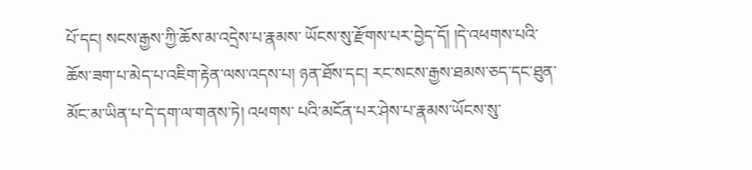པོ་དང། སངས་རྒྱས་ཀྱི་ཆོས་མ་འདྲེས་པ་རྣམས་ ཡོངས་སུ་རྫོགས་པར་བྱེད་དོ། །དེ་འཕགས་པའི་ཆོས་ཟག་པ་མེད་པ་འཇིག་རྟེན་ལས་འདས་པ། ཉན་ཐོས་དང། རང་སངས་རྒྱས་ཐམས་ཅད་དང་ཐུན་མོང་མ་ཡིན་པ་དེ་དག་ལ་གནས་ཏེ། འཕགས་ པའི་མངོན་པར་ཤེས་པ་རྣམས་ཡོངས་སུ་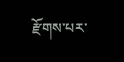རྫོགས་པར་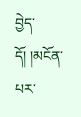བྱེད་དོ། །མངོན་པར་